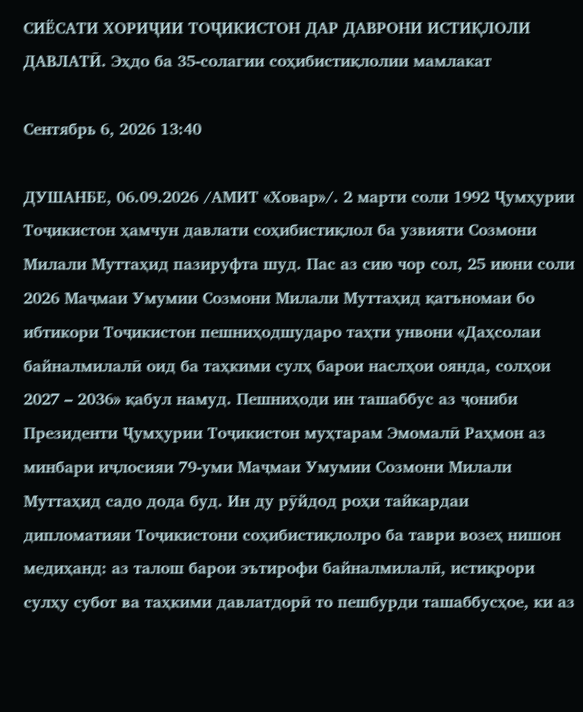СИЁСАТИ ХОРИҶИИ ТОҶИКИСТОН ДАР ДАВРОНИ ИСТИҚЛОЛИ ДАВЛАТӢ. Эҳдо ба 35-солагии соҳибистиқлолии мамлакат

Сентябрь 6, 2026 13:40

ДУШАНБЕ, 06.09.2026 /АМИТ «Ховар»/. 2 марти соли 1992 Ҷумҳурии Тоҷикистон ҳамчун давлати соҳибистиқлол ба узвияти Созмони Милали Муттаҳид пазируфта шуд. Пас аз сию чор сол, 25 июни соли 2026 Маҷмаи Умумии Созмони Милали Муттаҳид қатъномаи бо ибтикори Тоҷикистон пешниҳодшударо таҳти унвони «Даҳсолаи байналмилалӣ оид ба таҳкими сулҳ барои наслҳои оянда, солҳои 2027 – 2036» қабул намуд. Пешниҳоди ин ташаббус аз ҷониби Президенти Ҷумҳурии Тоҷикистон муҳтарам Эмомалӣ Раҳмон аз минбари иҷлосияи 79-уми Маҷмаи Умумии Созмони Милали Муттаҳид садо дода буд. Ин ду рӯйдод роҳи тайкардаи дипломатияи Тоҷикистони соҳибистиқлолро ба таври возеҳ нишон медиҳанд: аз талош барои эътирофи байналмилалӣ, истиқрори сулҳу субот ва таҳкими давлатдорӣ то пешбурди ташаббусҳое, ки аз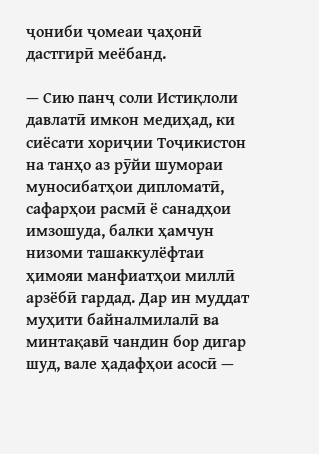ҷониби ҷомеаи ҷаҳонӣ дастгирӣ меёбанд.

— Сию панҷ соли Истиқлоли давлатӣ имкон медиҳад, ки сиёсати хориҷии Тоҷикистон на танҳо аз рӯйи шумораи муносибатҳои дипломатӣ, сафарҳои расмӣ ё санадҳои имзошуда, балки ҳамчун низоми ташаккулёфтаи ҳимояи манфиатҳои миллӣ арзёбӣ гардад. Дар ин муддат муҳити байналмилалӣ ва минтақавӣ чандин бор дигар шуд, вале ҳадафҳои асосӣ —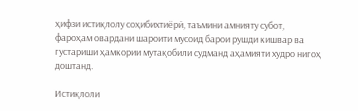ҳифзи истиқлолу соҳибихтиёрӣ, таъмини амнияту субот, фароҳам овардани шароити мусоид барои рушди кишвар ва густариши ҳамкории мутақобили судманд аҳамияти худро нигоҳ доштанд.

Истиқлоли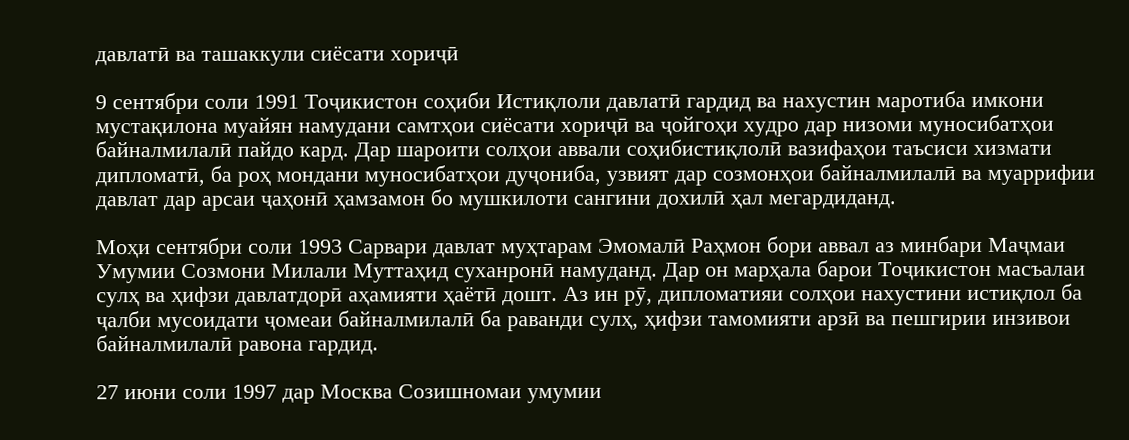давлатӣ ва ташаккули сиёсати хориҷӣ

9 сентябри соли 1991 Тоҷикистон соҳиби Истиқлоли давлатӣ гардид ва нахустин маротиба имкони мустақилона муайян намудани самтҳои сиёсати хориҷӣ ва ҷойгоҳи худро дар низоми муносибатҳои байналмилалӣ пайдо кард. Дар шароити солҳои аввали соҳибистиқлолӣ вазифаҳои таъсиси хизмати дипломатӣ, ба роҳ мондани муносибатҳои дуҷониба, узвият дар созмонҳои байналмилалӣ ва муаррифии давлат дар арсаи ҷаҳонӣ ҳамзамон бо мушкилоти сангини дохилӣ ҳал мегардиданд.

Моҳи сентябри соли 1993 Сарвари давлат муҳтарам Эмомалӣ Раҳмон бори аввал аз минбари Маҷмаи Умумии Созмони Милали Муттаҳид суханронӣ намуданд. Дар он марҳала барои Тоҷикистон масъалаи сулҳ ва ҳифзи давлатдорӣ аҳамияти ҳаётӣ дошт. Аз ин рӯ, дипломатияи солҳои нахустини истиқлол ба ҷалби мусоидати ҷомеаи байналмилалӣ ба раванди сулҳ, ҳифзи тамомияти арзӣ ва пешгирии инзивои байналмилалӣ равона гардид.

27 июни соли 1997 дар Москва Созишномаи умумии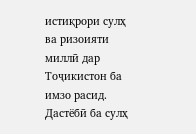истиқрори сулҳ ва ризоияти миллӣ дар Тоҷикистон ба имзо расид. Дастёбӣ ба сулҳ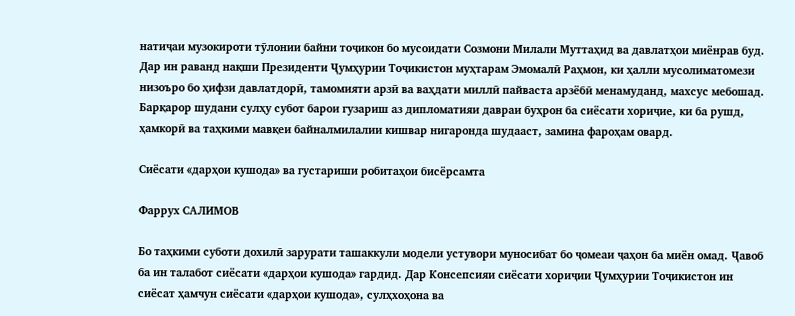натиҷаи музокироти тӯлонии байни тоҷикон бо мусоидати Созмони Милали Муттаҳид ва давлатҳои миёнрав буд. Дар ин раванд нақши Президенти Ҷумҳурии Тоҷикистон муҳтарам Эмомалӣ Раҳмон, ки ҳалли мусолиматомези низоъро бо ҳифзи давлатдорӣ, тамомияти арзӣ ва ваҳдати миллӣ пайваста арзёбӣ менамуданд, махсус мебошад. Барқарор шудани сулҳу субот барои гузариш аз дипломатияи давраи буҳрон ба сиёсати хориҷие, ки ба рушд, ҳамкорӣ ва таҳкими мавқеи байналмилалии кишвар нигаронда шудааст, замина фароҳам овард.

Сиёсати «дарҳои кушода» ва густариши робитаҳои бисёрсамта

Фаррух САЛИМОВ

Бо таҳкими суботи дохилӣ зарурати ташаккули модели устувори муносибат бо ҷомеаи ҷаҳон ба миён омад. Ҷавоб ба ин талабот сиёсати «дарҳои кушода» гардид. Дар Консепсияи сиёсати хориҷии Ҷумҳурии Тоҷикистон ин сиёсат ҳамчун сиёсати «дарҳои кушода», сулҳхоҳона ва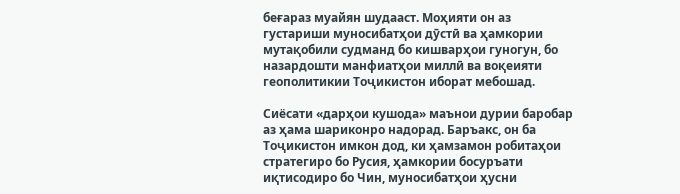беғараз муайян шудааст. Моҳияти он аз густариши муносибатҳои дӯстӣ ва ҳамкории мутақобили судманд бо кишварҳои гуногун, бо назардошти манфиатҳои миллӣ ва воқеияти геополитикии Тоҷикистон иборат мебошад.

Сиёсати «дарҳои кушода» маънои дурии баробар аз ҳама шариконро надорад. Баръакс, он ба Тоҷикистон имкон дод, ки ҳамзамон робитаҳои стратегиро бо Русия, ҳамкории босуръати иқтисодиро бо Чин, муносибатҳои ҳусни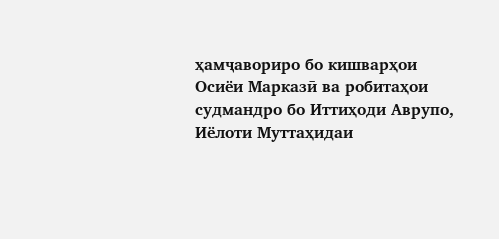ҳамҷавориро бо кишварҳои Осиёи Марказӣ ва робитаҳои судмандро бо Иттиҳоди Аврупо, Иёлоти Муттаҳидаи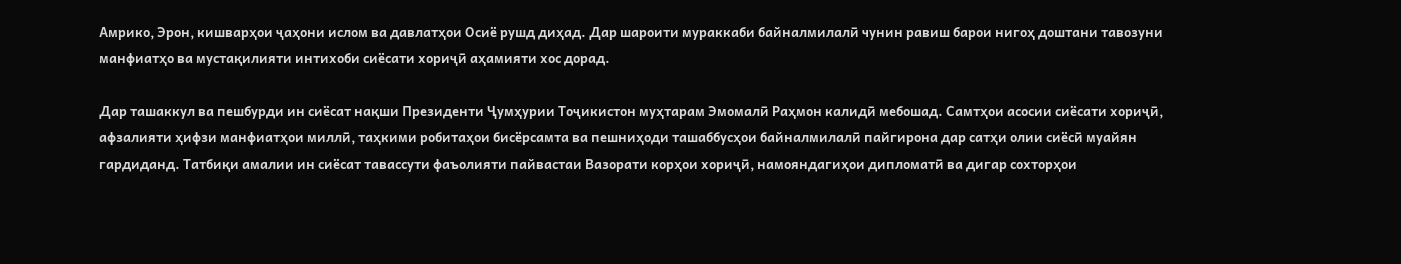Амрико, Эрон, кишварҳои ҷаҳони ислом ва давлатҳои Осиё рушд диҳад. Дар шароити мураккаби байналмилалӣ чунин равиш барои нигоҳ доштани тавозуни манфиатҳо ва мустақилияти интихоби сиёсати хориҷӣ аҳамияти хос дорад.

Дар ташаккул ва пешбурди ин сиёсат нақши Президенти Ҷумҳурии Тоҷикистон муҳтарам Эмомалӣ Раҳмон калидӣ мебошад. Самтҳои асосии сиёсати хориҷӣ, афзалияти ҳифзи манфиатҳои миллӣ, таҳкими робитаҳои бисёрсамта ва пешниҳоди ташаббусҳои байналмилалӣ пайгирона дар сатҳи олии сиёсӣ муайян гардиданд. Татбиқи амалии ин сиёсат тавассути фаъолияти пайвастаи Вазорати корҳои хориҷӣ, намояндагиҳои дипломатӣ ва дигар сохторҳои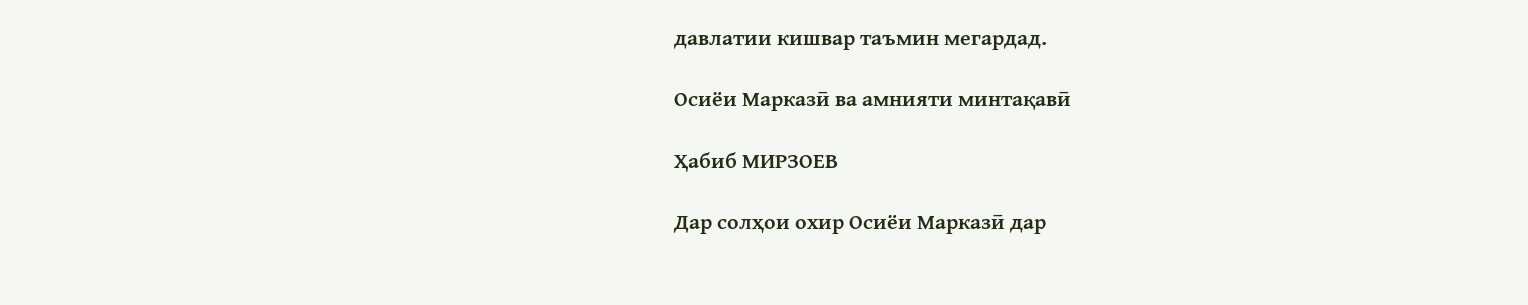давлатии кишвар таъмин мегардад.

Осиёи Марказӣ ва амнияти минтақавӣ

Ҳабиб МИРЗОЕВ

Дар солҳои охир Осиёи Марказӣ дар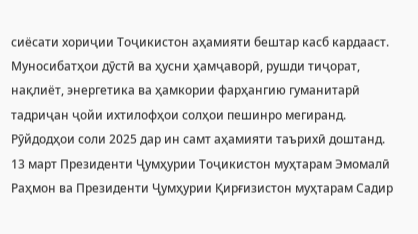сиёсати хориҷии Тоҷикистон аҳамияти бештар касб кардааст. Муносибатҳои дӯстӣ ва ҳусни ҳамҷаворӣ, рушди тиҷорат, нақлиёт, энергетика ва ҳамкории фарҳангию гуманитарӣ тадриҷан ҷойи ихтилофҳои солҳои пешинро мегиранд. Рӯйдодҳои соли 2025 дар ин самт аҳамияти таърихӣ доштанд. 13 март Президенти Ҷумҳурии Тоҷикистон муҳтарам Эмомалӣ Раҳмон ва Президенти Ҷумҳурии Қирғизистон муҳтарам Садир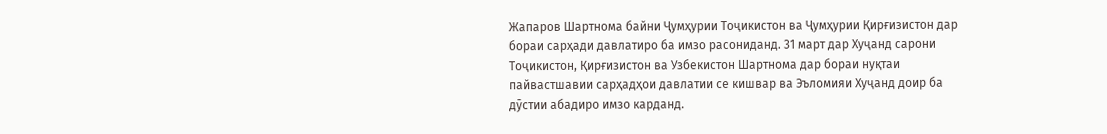Жапаров Шартнома байни Ҷумҳурии Тоҷикистон ва Ҷумҳурии Қирғизистон дар бораи сарҳади давлатиро ба имзо расониданд. 31 март дар Хуҷанд сарони Тоҷикистон, Қирғизистон ва Узбекистон Шартнома дар бораи нуқтаи пайвастшавии сарҳадҳои давлатии се кишвар ва Эъломияи Хуҷанд доир ба дӯстии абадиро имзо карданд.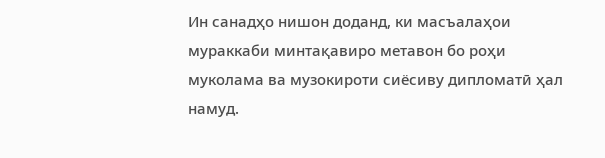Ин санадҳо нишон доданд, ки масъалаҳои мураккаби минтақавиро метавон бо роҳи муколама ва музокироти сиёсиву дипломатӣ ҳал намуд.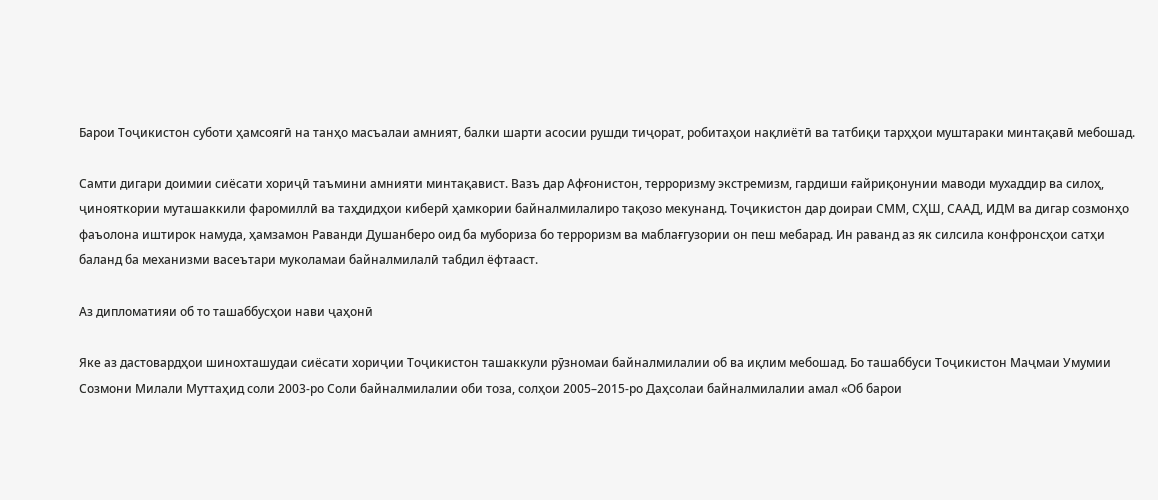Барои Тоҷикистон суботи ҳамсоягӣ на танҳо масъалаи амният, балки шарти асосии рушди тиҷорат, робитаҳои нақлиётӣ ва татбиқи тарҳҳои муштараки минтақавӣ мебошад.

Самти дигари доимии сиёсати хориҷӣ таъмини амнияти минтақавист. Вазъ дар Афғонистон, терроризму экстремизм, гардиши ғайриқонунии маводи мухаддир ва силоҳ, ҷинояткории муташаккили фаромиллӣ ва таҳдидҳои киберӣ ҳамкории байналмилалиро тақозо мекунанд. Тоҷикистон дар доираи СММ, СҲШ, СААД, ИДМ ва дигар созмонҳо фаъолона иштирок намуда, ҳамзамон Раванди Душанберо оид ба мубориза бо терроризм ва маблағгузории он пеш мебарад. Ин раванд аз як силсила конфронсҳои сатҳи баланд ба механизми васеътари муколамаи байналмилалӣ табдил ёфтааст.

Аз дипломатияи об то ташаббусҳои нави ҷаҳонӣ

Яке аз дастовардҳои шинохташудаи сиёсати хориҷии Тоҷикистон ташаккули рӯзномаи байналмилалии об ва иқлим мебошад. Бо ташаббуси Тоҷикистон Маҷмаи Умумии Созмони Милали Муттаҳид соли 2003-ро Соли байналмилалии оби тоза, солҳои 2005–2015-ро Даҳсолаи байналмилалии амал «Об барои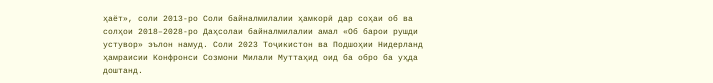ҳаёт», соли 2013-ро Соли байналмилалии ҳамкорӣ дар соҳаи об ва солҳои 2018–2028-ро Даҳсолаи байналмилалии амал «Об барои рушди устувор» эълон намуд. Соли 2023 Тоҷикистон ва Подшоҳии Нидерланд ҳамраисии Конфронси Созмони Милали Муттаҳид оид ба обро ба уҳда доштанд.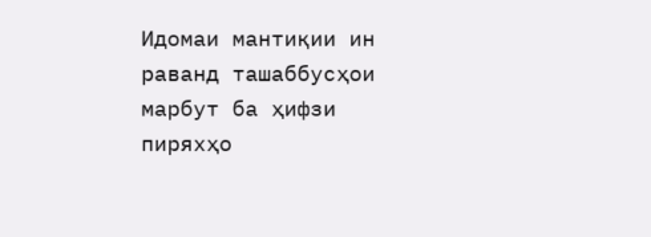Идомаи мантиқии ин раванд ташаббусҳои марбут ба ҳифзи пиряхҳо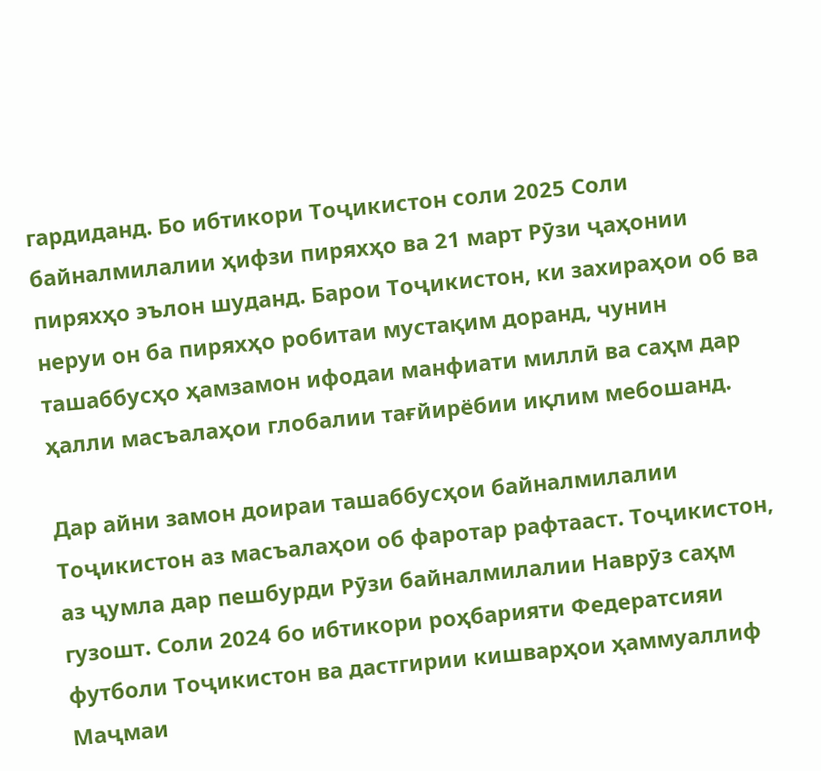гардиданд. Бо ибтикори Тоҷикистон соли 2025 Соли байналмилалии ҳифзи пиряхҳо ва 21 март Рӯзи ҷаҳонии пиряхҳо эълон шуданд. Барои Тоҷикистон, ки захираҳои об ва неруи он ба пиряхҳо робитаи мустақим доранд, чунин ташаббусҳо ҳамзамон ифодаи манфиати миллӣ ва саҳм дар ҳалли масъалаҳои глобалии тағйирёбии иқлим мебошанд.

Дар айни замон доираи ташаббусҳои байналмилалии Тоҷикистон аз масъалаҳои об фаротар рафтааст. Тоҷикистон, аз ҷумла дар пешбурди Рӯзи байналмилалии Наврӯз саҳм гузошт. Соли 2024 бо ибтикори роҳбарияти Федератсияи футболи Тоҷикистон ва дастгирии кишварҳои ҳаммуаллиф Маҷмаи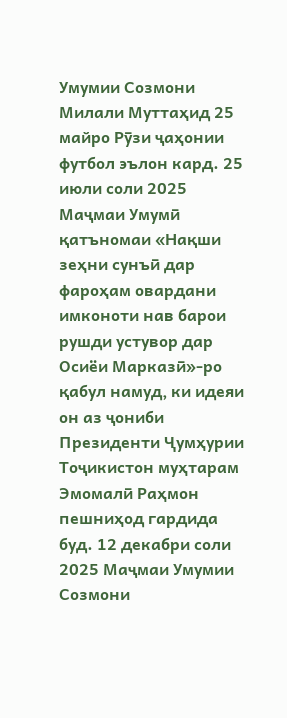Умумии Созмони Милали Муттаҳид 25 майро Рӯзи ҷаҳонии футбол эълон кард. 25 июли соли 2025 Маҷмаи Умумӣ қатъномаи «Нақши зеҳни сунъӣ дар фароҳам овардани имконоти нав барои рушди устувор дар Осиёи Марказӣ»-ро қабул намуд, ки идеяи он аз ҷониби Президенти Ҷумҳурии Тоҷикистон муҳтарам Эмомалӣ Раҳмон пешниҳод гардида буд. 12 декабри соли 2025 Маҷмаи Умумии Созмони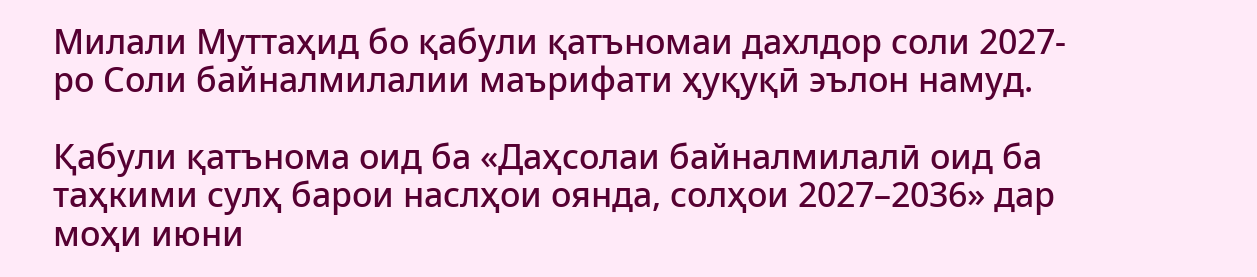Милали Муттаҳид бо қабули қатъномаи дахлдор соли 2027-ро Соли байналмилалии маърифати ҳуқуқӣ эълон намуд.

Қабули қатънома оид ба «Даҳсолаи байналмилалӣ оид ба таҳкими сулҳ барои наслҳои оянда, солҳои 2027–2036» дар моҳи июни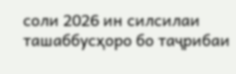соли 2026 ин силсилаи ташаббусҳоро бо таҷрибаи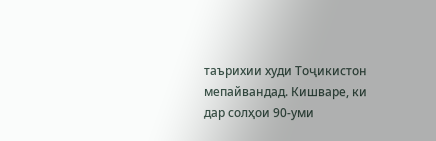таърихии худи Тоҷикистон мепайвандад. Кишваре, ки дар солҳои 90-уми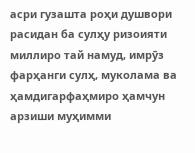асри гузашта роҳи душвори расидан ба сулҳу ризоияти миллиро тай намуд, имрӯз фарҳанги сулҳ, муколама ва ҳамдигарфаҳмиро ҳамчун арзиши муҳимми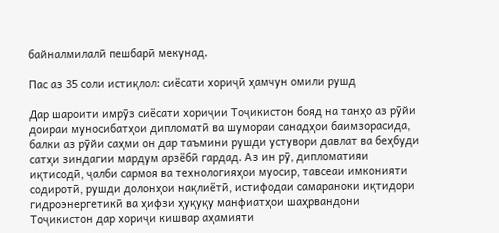байналмилалӣ пешбарӣ мекунад.

Пас аз 35 соли истиқлол: сиёсати хориҷӣ ҳамчун омили рушд

Дар шароити имрӯз сиёсати хориҷии Тоҷикистон бояд на танҳо аз рӯйи доираи муносибатҳои дипломатӣ ва шумораи санадҳои баимзорасида, балки аз рӯйи саҳми он дар таъмини рушди устувори давлат ва беҳбуди сатҳи зиндагии мардум арзёбӣ гардад. Аз ин рӯ, дипломатияи иқтисодӣ, ҷалби сармоя ва технологияҳои муосир, тавсеаи имконияти содиротӣ, рушди долонҳои нақлиётӣ, истифодаи самараноки иқтидори гидроэнергетикӣ ва ҳифзи ҳуқуқу манфиатҳои шаҳрвандони Тоҷикистон дар хориҷи кишвар аҳамияти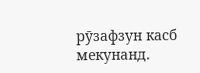рӯзафзун касб мекунанд.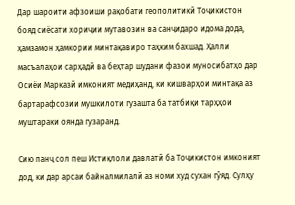Дар шароити афзоиши рақобати геополитикӣ Тоҷикистон бояд сиёсати хориҷии мутавозин ва санҷидаро идома дода, ҳамзамон ҳамкории минтақавиро таҳким бахшад. Ҳалли масъалаҳои сарҳадӣ ва беҳтар шудани фазои муносибатҳо дар Осиёи Марказӣ имконият медиҳанд, ки кишварҳои минтақа аз бартарафсозии мушкилоти гузашта ба татбиқи тарҳҳои муштараки оянда гузаранд.

Сию панҷ сол пеш Истиқлоли давлатӣ ба Тоҷикистон имконият дод, ки дар арсаи байналмилалӣ аз номи худ сухан гӯяд. Сулҳу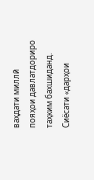ваҳдати миллӣ пояҳои давлатдориро таҳким бахшиданд. Сиёсати «дарҳои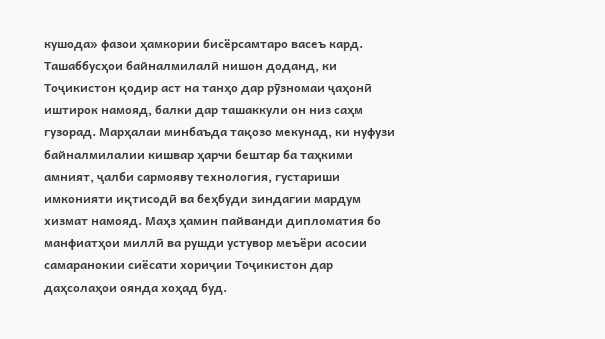кушода» фазои ҳамкории бисёрсамтаро васеъ кард. Ташаббусҳои байналмилалӣ нишон доданд, ки Тоҷикистон қодир аст на танҳо дар рӯзномаи ҷаҳонӣ иштирок намояд, балки дар ташаккули он низ саҳм гузорад. Марҳалаи минбаъда тақозо мекунад, ки нуфузи байналмилалии кишвар ҳарчи бештар ба таҳкими амният, ҷалби сармояву технология, густариши имконияти иқтисодӣ ва беҳбуди зиндагии мардум хизмат намояд. Маҳз ҳамин пайванди дипломатия бо манфиатҳои миллӣ ва рушди устувор меъёри асосии самаранокии сиёсати хориҷии Тоҷикистон дар даҳсолаҳои оянда хоҳад буд.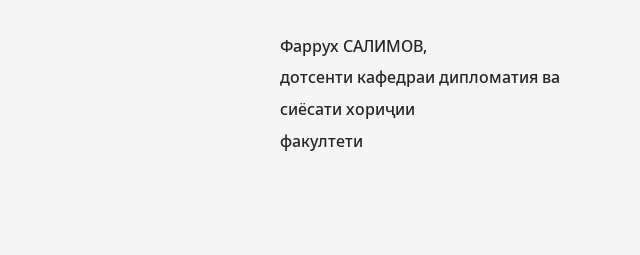Фаррух САЛИМОВ,
дотсенти кафедраи дипломатия ва сиёсати хориҷии
факултети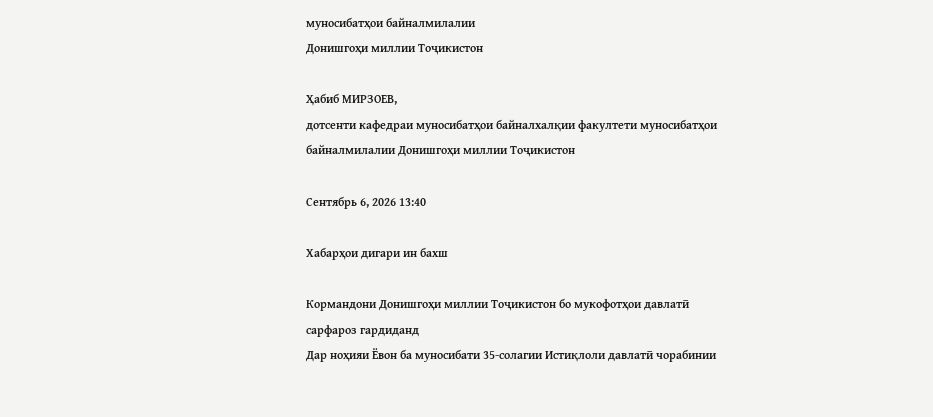муносибатҳои байналмилалии
Донишгоҳи миллии Тоҷикистон

Ҳабиб МИРЗОЕВ,
дотсенти кафедраи муносибатҳои байналхалқии факултети муносибатҳои байналмилалии Донишгоҳи миллии Тоҷикистон

Сентябрь 6, 2026 13:40

Хабарҳои дигари ин бахш

Кормандони Донишгоҳи миллии Тоҷикистон бо мукофотҳои давлатӣ сарфароз гардиданд
Дар ноҳияи Ёвон ба муносибати 35-солагии Истиқлоли давлатӣ чорабинии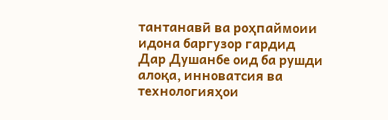тантанавӣ ва роҳпаймоии идона баргузор гардид
Дар Душанбе оид ба рушди алоқа, инноватсия ва технологияҳои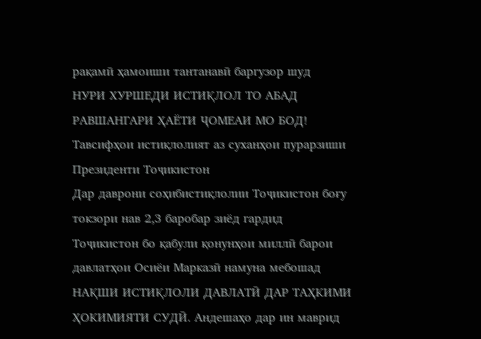рақамӣ ҳамоиши тантанавӣ баргузор шуд
НУРИ ХУРШЕДИ ИСТИҚЛОЛ ТО АБАД РАВШАНГАРИ ҲАЁТИ ҶОМЕАИ МО БОД! Тавсифҳои истиқлолият аз суханҳои пурарзиши Президенти Тоҷикистон
Дар даврони соҳибистиқлолии Тоҷикистон боғу токзори нав 2,3 баробар зиёд гардид
Тоҷикистон бо қабули қонунҳои миллӣ барои давлатҳои Осиёи Марказӣ намуна мебошад
НАҚШИ ИСТИҚЛОЛИ ДАВЛАТӢ ДАР ТАҲКИМИ ҲОКИМИЯТИ СУДӢ. Андешаҳо дар ин маврид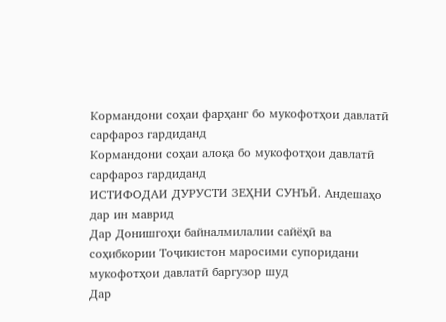Кормандони соҳаи фарҳанг бо мукофотҳои давлатӣ сарфароз гардиданд
Кормандони соҳаи алоқа бо мукофотҳои давлатӣ сарфароз гардиданд
ИСТИФОДАИ ДУРУСТИ ЗЕҲНИ СУНЪӢ. Андешаҳо дар ин маврид
Дар Донишгоҳи байналмилалии сайёҳӣ ва соҳибкории Тоҷикистон маросими супоридани мукофотҳои давлатӣ баргузор шуд
Дар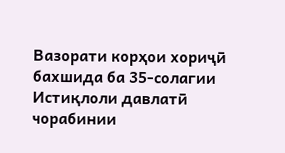Вазорати корҳои хориҷӣ бахшида ба 35-солагии Истиқлоли давлатӣ чорабинии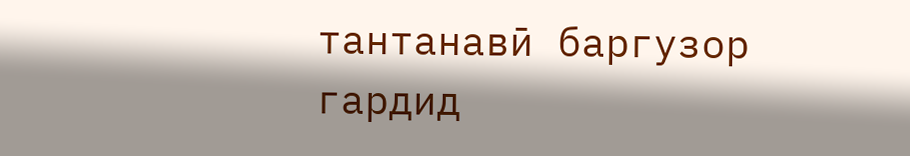тантанавӣ баргузор гардид